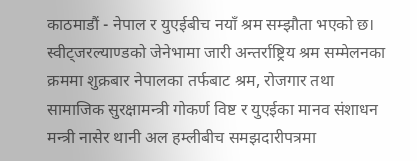काठमाडौं - नेपाल र युएईबीच नयाँ श्रम सम्झौता भएको छ। स्वीट्जरल्याण्डको जेनेभामा जारी अन्तर्राष्ट्रिय श्रम सम्मेलनका क्रममा शुक्रबार नेपालका तर्फबाट श्रम, रोजगार तथा सामाजिक सुरक्षामन्त्री गोकर्ण विष्ट र युएईका मानव संशाधन मन्त्री नासेर थानी अल हम्लीबीच समझदारीपत्रमा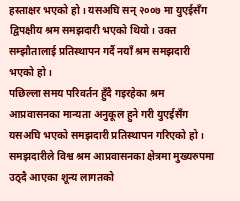हस्ताक्षर भएको हो। यसअघि सन् २००७ मा युएईसँग द्विपक्षीय श्रम समझदारी भएको थियो। उक्त सम्झौतालाई प्रतिस्थापन गर्दै नयाँ श्रम समझदारी भएको हो।
पछिल्ला समय परिवर्तन हुँदै गइरहेका श्रम आप्रवासनका मान्यता अनुकूल हुने गरी युएईसँग यसअघि भएको समझदारी प्रतिस्थापन गरिएको हो। समझदारीले विश्व श्रम आप्रवासनका क्षेत्रमा मुख्यरुपमा उठ्दै आएका शून्य लागतको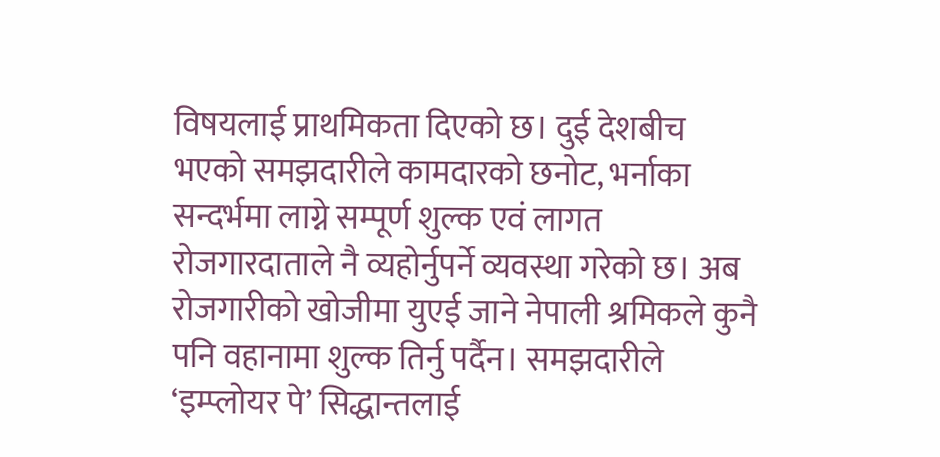विषयलाई प्राथमिकता दिएको छ। दुई देशबीच भएको समझदारीले कामदारको छनोट, भर्नाका सन्दर्भमा लाग्ने सम्पूर्ण शुल्क एवं लागत रोजगारदाताले नै व्यहोर्नुपर्ने व्यवस्था गरेको छ। अब रोजगारीको खोजीमा युएई जाने नेपाली श्रमिकले कुनै पनि वहानामा शुल्क तिर्नु पर्दैन। समझदारीले ‘इम्प्लोयर पे’ सिद्धान्तलाई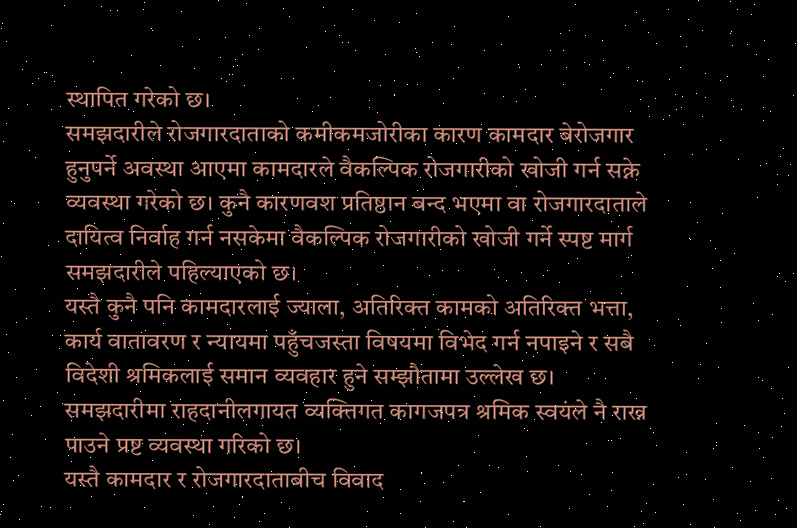स्थापित गरेको छ।
समझदारीले रोजगारदाताको कमीकमजोरीका कारण कामदार बेरोजगार हुनुपर्ने अवस्था आएमा कामदारले वैकल्पिक रोजगारीको खोजी गर्न सक्ने व्यवस्था गरेको छ। कुनै कारणवश प्रतिष्ठान बन्द भएमा वा रोजगारदाताले दायित्व निर्वाह गर्न नसकेमा वैकल्पिक रोजगारीको खोजी गर्ने स्पष्ट मार्ग समझदारीले पहिल्याएको छ।
यस्तै कुनै पनि कामदारलाई ज्याला, अतिरिक्त कामको अतिरिक्त भत्ता, कार्य वातावरण र न्यायमा पहुँचजस्ता विषयमा विभेद गर्न नपाइने र सबै विदेशी श्रमिकलाई समान व्यवहार हुने सम्झौतामा उल्लेख छ। समझदारीमा राहदानीलगायत व्यक्तिगत कागजपत्र श्रमिक स्वयंले नै राख्न पाउने प्रष्ट व्यवस्था गरिको छ।
यस्तै कामदार र रोजगारदाताबीच विवाद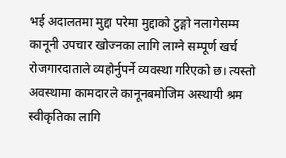भई अदालतमा मुद्दा परेमा मुद्दाको टुङ्गो नलागेसम्म कानूनी उपचार खोज्नका लागि लाग्ने सम्पूर्ण खर्च रोजगारदाताले व्यहोर्नुपर्ने व्यवस्था गरिएको छ। त्यस्तो अवस्थामा कामदारले कानूनबमोजिम अस्थायी श्रम स्वीकृतिका लागि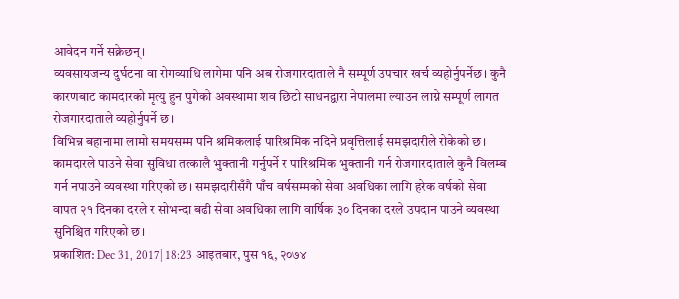आवेदन गर्ने सक्नेछन्।
व्यवसायजन्य दुर्घटना वा रोगव्याधि लागेमा पनि अब रोजगारदाताले नै सम्पूर्ण उपचार खर्च व्यहोर्नुपर्नेछ। कुनै कारणबाट कामदारको मृत्यु हुन पुगेको अवस्थामा शव छिटो साधनद्वारा नेपालमा ल्याउन लाग्ने सम्पूर्ण लागत रोजगारदाताले व्यहोर्नुपर्ने छ।
विभिन्न बहानामा लामो समयसम्म पनि श्रमिकलाई पारिश्रमिक नदिने प्रवृत्तिलाई समझदारीले रोकेको छ। कामदारले पाउने सेवा सुविधा तत्कालै भुक्तानी गर्नुपर्ने र पारिश्रमिक भुक्तानी गर्न रोजगारदाताले कुनै विलम्ब गर्न नपाउने व्यवस्था गरिएको छ। समझदारीसँगै पाँच वर्षसम्मको सेवा अवधिका लागि हरेक वर्षको सेवा वापत २१ दिनका दरले र सोभन्दा बढी सेवा अवधिका लागि वार्षिक ३० दिनका दरले उपदान पाउने व्यवस्था सुनिश्चित गरिएको छ।
प्रकाशित: Dec 31, 2017| 18:23 आइतबार, पुस १६, २०७४